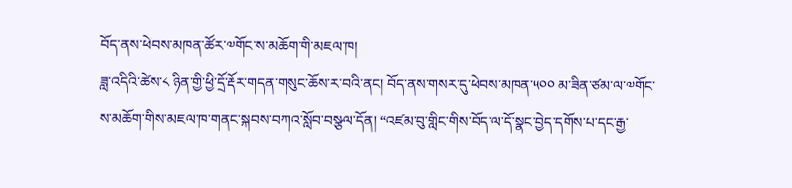བོད་ནས་ཕེབས་མཁན་ཚོར་༧གོང་ས་མཆོག་གི་མཇལ་ཁ།
ཟླ་འདིའི་ཚེས་༨ ཉིན་གྱི་ཕྱི་དྲོ་རྡོར་གདན་གསུང་ཆོས་ར་བའི་ནང། བོད་ནས་གསར་དུ་ཕེབས་མཁན་༥༠༠ མ་ཟིན་ཙམ་ལ་༧གོང་ས་མཆོག་གིས་མཇལ་ཁ་གནང་སྐབས་བཀའ་སློབ་བསྩལ་དོན། “འཛམ་བུ་གླིང་གིས་བོད་ལ་དོ་སྣང་བྱེད་དགོས་པ་དང་རྒྱ་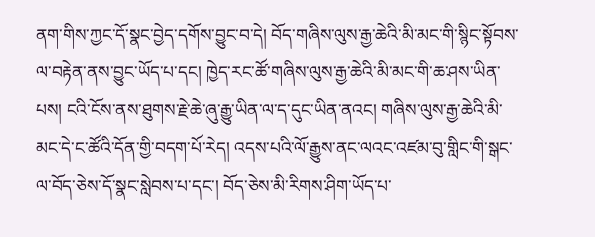ནག་གིས་ཀྱང་དོ་སྣང་བྱེད་དགོས་བྱུང་བ་དེ། བོད་གཞིས་ལུས་རྒྱ་ཆེའི་མི་མང་གི་སྙིང་སྟོབས་ལ་བརྟེན་ནས་བྱུང་ཡོད་པ་དང། ཁྱེད་རང་ཚོ་གཞིས་ལུས་རྒྱ་ཆེའི་མི་མང་གི་ཆ་ཤས་ཡིན་པས། ངའི་ངོས་ནས་ཐུགས་རྗེ་ཆེ་ཞུ་རྒྱུ་ཡིན་ལ་ད་དུང་ཡིན་ནའང། གཞིས་ལུས་རྒྱ་ཆེའི་མི་མང་དེ་ང་ཚོའི་དོན་གྱི་བདག་པོ་རེད། འདས་པའི་ལོ་རྒྱུས་ནང་ལའང་འཛམ་བུ་གླིང་གི་སྒང་ལ་བོད་ཅེས་དོ་སྣང་སླེབས་པ་དང་། བོད་ཅེས་མི་རིགས་ཤིག་ཡོད་པ་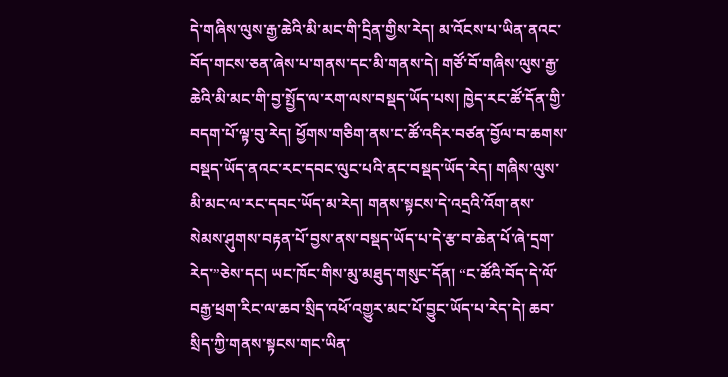དེ་གཞིས་ལུས་རྒྱ་ཆེའི་མི་མང་གི་དྲིན་གྱིས་རེད། མ་འོངས་པ་ཡིན་ནའང་བོད་གངས་ཅན་ཞེས་པ་གནས་དང་མི་གནས་དེ། གཙོ་བོ་གཞིས་ལུས་རྒྱ་ཆེའི་མི་མང་གི་བྱ་སྤྱོད་ལ་རག་ལས་བསྡད་ཡོད་པས། ཁྱེད་རང་ཚོ་དོན་གྱི་བདག་པོ་ལྟ་བུ་རེད། ཕྱོགས་གཅིག་ནས་ང་ཚོ་འདིར་བཙན་བྱོལ་བ་ཆགས་བསྡད་ཡོད་ནའང་རང་དབང་ལུང་པའི་ནང་བསྡད་ཡོད་རེད། གཞིས་ལུས་མི་མང་ལ་རང་དབང་ཡོད་མ་རེད། གནས་སྟངས་དེ་འདྲའི་འོག་ནས་སེམས་ཤུགས་བརྟན་པོ་བྱས་ནས་བསྡད་ཡོད་པ་དེ་རྩ་བ་ཆེན་པོ་ཞེ་དྲག་རེད་”ཅེས་དང། ཡང་ཁོང་གིས་མུ་མཐུད་གསུང་དོན། “ང་ཚོའི་བོད་དེ་ལོ་བརྒྱ་ཕྲག་རིང་ལ་ཆབ་སྲིད་འཕོ་འགྱུར་མང་པོ་བྱུང་ཡོད་པ་རེད་དེ། ཆབ་སྲིད་ཀྱི་གནས་སྟངས་གང་ཡིན་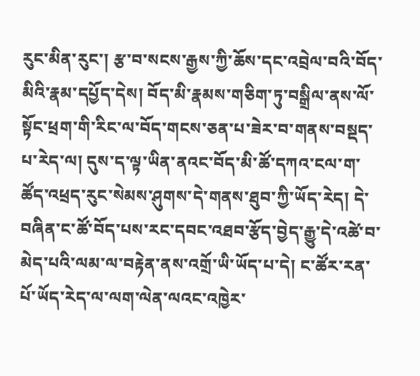རུང་མིན་རུང་། རྩ་བ་སངས་རྒྱས་ཀྱི་ཆོས་དང་འབྲེལ་བའི་བོད་མིའི་རྣམ་དཔྱོད་དེས། བོད་མི་རྣམས་གཅིག་ཏུ་བསྒྲིལ་ནས་ལོ་སྟོང་ཕྲག་གི་རིང་ལ་བོད་གངས་ཅན་པ་ཟེར་བ་གནས་བསྡད་པ་རེད་ལ། དུས་ད་ལྟ་ཡིན་ནའང་བོད་མི་ཚོ་དཀའ་ངལ་ག་ཚོད་འཕྲད་རུང་སེམས་ཤུགས་དེ་གནས་ཐུབ་ཀྱི་ཡོད་རེད། དེ་བཞིན་ང་ཚོ་བོད་པས་རང་དབང་འཐབ་རྩོད་བྱེད་རྒྱུ་དེ་འཚེ་བ་མེད་པའི་ལམ་ལ་བརྟེན་ནས་འགྲོ་ཡི་ཡོད་པ་དེ། ང་ཚོར་རན་པོ་ཡོད་རེད་ལ་ལག་ལེན་ལའང་འཁྱེར་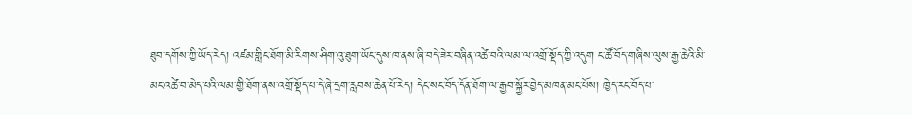ཐུབ་དགོས་ཀྱི་ཡོད་རེད། འཛམ་གླིང་ཐོག་མི་རིགས་ཤིག་འུ་ཐུག་ཡོང་དུས་ཁ་ནས་ཞི་བདེ་ཟེར་བཞིན་འཚེ་བའི་ལམ་ལ་འགྲོ་སྡོད་ཀྱི་འདུག ང་ཚོ་བོད་གཞིས་ལུས་རྒྱ་ཆེའི་མི་མང་འཚེ་བ་མེད་པའི་ལམ་གྱི་ཐོག་ནས་འགྲོ་སྡོད་པ་དེ་ཞེ་དྲག་རླབས་ཆེན་པོ་རེད། དེང་སང་བོད་དོན་ཐོག་ལ་རྒྱབ་སྐྱོར་བྱེད་མཁན་མང་པོས། ཁྱེད་རང་བོད་པ་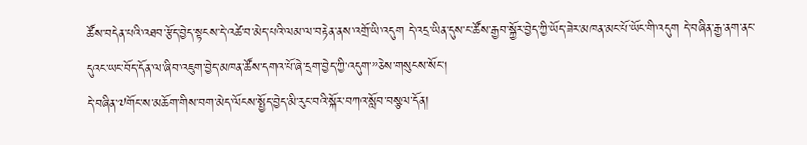ཚོས་བདེན་པའི་འཐབ་རྩོད་བྱེད་སྟངས་དེ་འཚེ་བ་མེད་པའི་ལམ་ལ་བརྟེན་ནས་འགྲོ་ཡི་འདུག དེ་འདྲ་ཡིན་དུས་ང་ཚོས་རྒྱབ་སྐྱོར་བྱེད་ཀྱི་ཡོད་ཟེར་མཁན་མང་པོ་ཡོང་གི་འདུག དེ་བཞིན་རྒྱ་ནག་ནང་དུའང་ཡང་བོད་དོན་ལ་ཞིབ་འཇུག་བྱེད་མཁན་ཚོས་དགའ་པོ་ཞེ་དྲག་བྱེད་ཀྱི་འདུག་”ཅེས་གསུངས་སོང།
དེ་བཞིན་༧གོང་ས་མཆོག་གིས་བག་མེད་ལོངས་སྤྱོད་བྱེད་མི་རུང་བའི་སྐོར་བཀའ་སློབ་བསྩལ་དོན།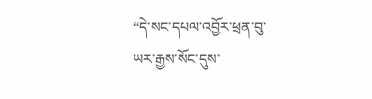“དེ་སང་དཔལ་འབྱོར་ཕྲན་བུ་ཡར་རྒྱས་སོང་དུས་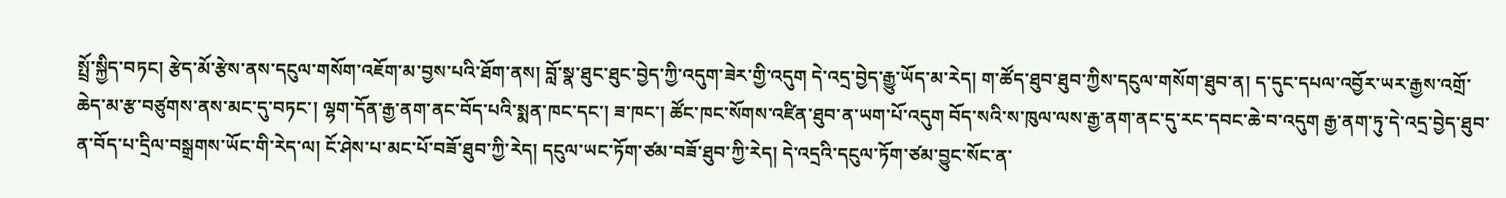སྤྲོ་སྐྱིད་བཏང། རྩེད་མོ་རྩེས་ནས་དངུལ་གསོག་འཇོག་མ་བྱས་པའི་ཐོག་ནས། བློ་སྣ་ཐུང་ཐུང་བྱེད་ཀྱི་འདུག་ཟེར་གྱི་འདུག དེ་འདྲ་བྱེད་རྒྱུ་ཡོད་མ་རེད། ག་ཚོད་ཐུབ་ཐུབ་ཀྱིས་དངུལ་གསོག་ཐུབ་ན། ད་དུང་དཔལ་འབྱོར་ཡར་རྒྱས་འགྲོ་ཆེད་མ་རྩ་བཙུགས་ནས་མང་དུ་བཏང་། ལྷག་དོན་རྒྱ་ནག་ནང་བོད་པའི་སྨན་ཁང་དང་། ཟ་ཁང་། ཚོང་ཁང་སོགས་འཛིན་ཐུབ་ན་ཡག་པོ་འདུག བོད་སའི་ས་ཁུལ་ལས་རྒྱ་ནག་ནང་དུ་རང་དབང་ཆེ་བ་འདུག རྒྱ་ནག་ཏུ་དེ་འདྲ་བྱེད་ཐུབ་ན་བོད་པ་དྲིལ་བསྒྲགས་ཡོང་གི་རེད་ལ། ངོ་ཤེས་པ་མང་པོ་བཟོ་ཐུབ་ཀྱི་རེད། དངུལ་ཡང་ཏོག་ཙམ་བཟོ་ཐུབ་ཀྱི་རེད། དེ་འདྲའི་དངུལ་ཏོག་ཙམ་བྱུང་སོང་ན་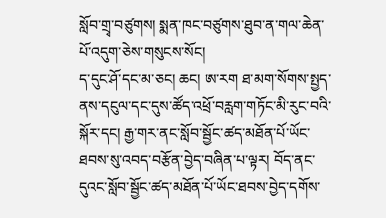སློབ་གྲྭ་བཙུགས། སྨན་ཁང་བཙུགས་ཐུབ་ན་གལ་ཆེན་པོ་འདུག་ཅེས་གསུངས་སོང།
ད་དུང་ཤོ་དང་མ་ཅང། ཆང། ཨ་རག ཐ་མག་སོགས་སྤྱད་ནས་དངུལ་དང་དུས་ཚོད་འཕྲོ་བརླག་གཏོང་མི་རུང་བའི་སྐོར་དང། རྒྱ་གར་ནང་སློབ་སྦྱོང་ཚད་མཐོན་པོ་ཡོང་ཐབས་སུ་འབད་བརྩོན་བྱེད་བཞིན་པ་ལྟར། བོད་ནང་དུའང་སློབ་སྦྱོང་ཚད་མཐོན་པོ་ཡོང་ཐབས་བྱེད་དགོས་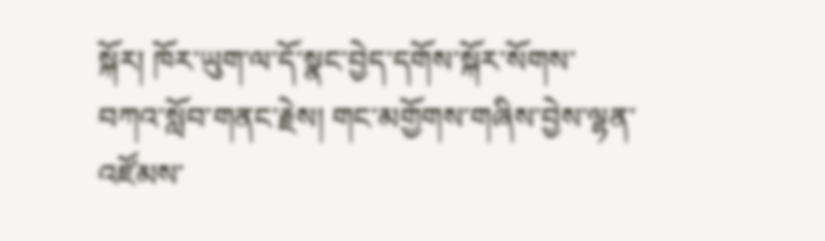སྐོར། ཁོར་ཡུག་ལ་དོ་སྣང་བྱེད་དགོས་སྐོར་སོགས་བཀའ་སློབ་གནང་རྗེས། གང་མགྱོགས་གཞིས་བྱེས་ལྷན་འཛོམས་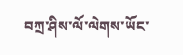བཀྲ་ཤིས་ལོ་ལེགས་ཡོང་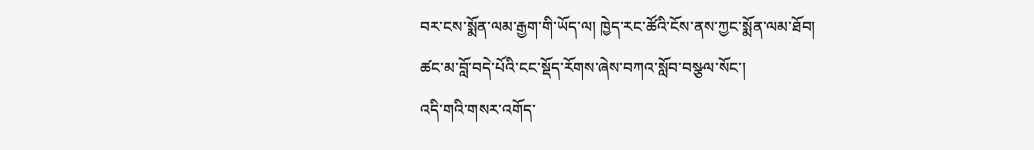བར་ངས་སྨོན་ལམ་རྒྱག་གི་ཡོད་ལ། ཁྱེད་རང་ཚོའི་ངོས་ནས་ཀྱང་སྨོན་ལམ་ཐོབ། ཚང་མ་བློ་བདེ་པོའི་ངང་སྡོད་རོགས་ཞེས་བཀའ་སློབ་བསྩལ་སོང་།
འདི་གའི་གསར་འགོད་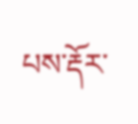པས་རྡོར་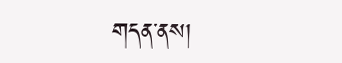གདན་ནས།